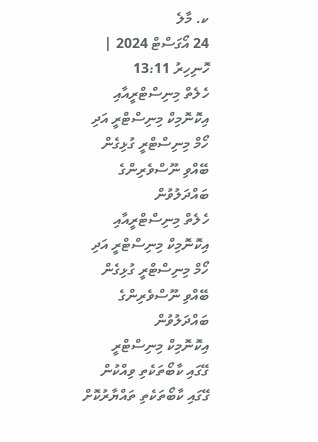ކ. މާލެ
24 އޯގަސްޓް 2024 | ހޮނިހިރު 13:11
ހެލެތް މިނިސްޓްރީއާއި އިކޮނޮމިކް މިނިސްޓްރީ އަދި ހޯމް މިނިސްޓްރީ ގުޅިގެން ބޭއްވި ނޫސްވެރިންގެ ބައްދަލުވުން
ހެލެތް މިނިސްޓްރީއާއި އިކޮނޮމިކް މިނިސްޓްރީ އަދި ހޯމް މިނިސްޓްރީ ގުޅިގެން ބޭއްވި ނޫސްވެރިންގެ ބައްދަލުވުން
އިކޮނޮމިކް މިނިސްޓްރީ
ގޭގައި ކާބޯތަކެތި ވިއްކުން
ގޭގައި ކާބޯތަކެތި ތައްޔާރުކޮށް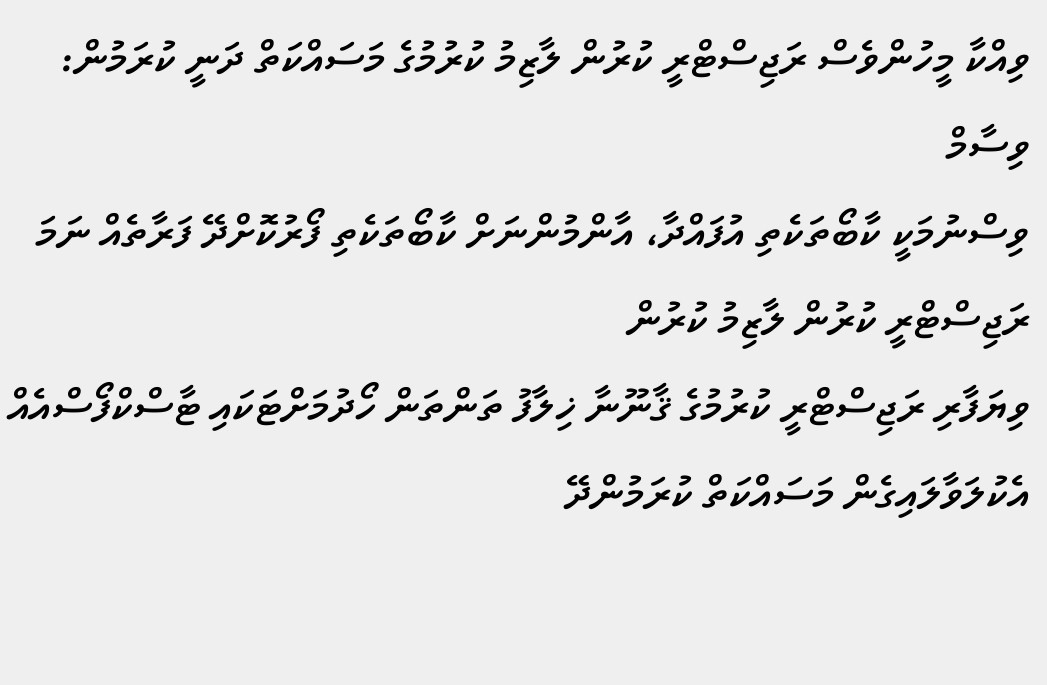ވިއްކާ މީހުންވެސް ރަޖިސްޓްރީ ކުރުން ލާޒިމު ކުރުމުގެ މަސައްކަތް ދަނީ ކުރަމުން: ވިސާމް
ވިސްނުމަކީ ކާބޯތަކެތި އުފައްދާ، އާންމުންނަށް ކާބޯތަކެތި ފޯރުކޮށްދޭ ފަރާތެއް ނަމަ ރަޖިސްޓްރީ ކުރުން ލާޒިމު ކުރުން
ވިޔަފާރި ރަޖިސްޓްރީ ކުރުމުގެ ޤާނޫނާ ޚިލާފު ތަންތަން ހޯދުމަށްޓަކައި ޓާސްކްފޯސްއެއް އެކުލަވާލައިގެން މަސައްކަތް ކުރަމުންދޭ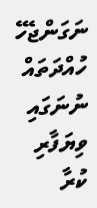ނަގަންޖެހޭ ހުއްދަތައް ނުނަގައި ވިޔަފާރި ކުރާ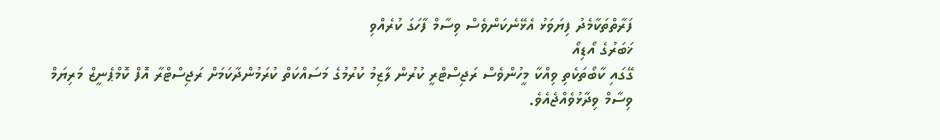ފަރާތްތަކާމެދު ފިޔަވަޅު އެޅޭނެކަންވެސް ވިސާމް ފާހަގަ ކުރެއްވި
ޚަބަރުގެ އޯޑިއޯ
ގޭގައި ކާބޯތަކެތި ވިއްކާ މީހުންވެސް ރަޖިސްޓްރީ ކުރުން ލާޒިމު ކުރުމުގެ މަސައްކަތް ކުރަމުންދާކަމަށް ރަޖިސްޓްރާ އޮފް ކޮމްޕެނީޒް މަރިޔަމް ވިސާމް ވިދާޅުވެއްޖެއެވެ.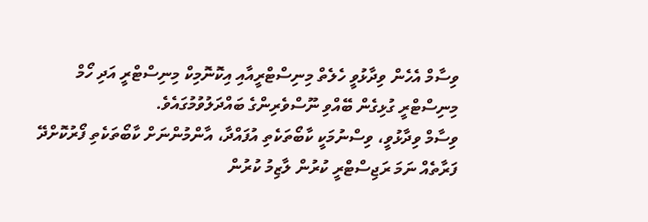ވިސާމް އެހެން ވިދާޅުވީ ހެލެތް މިނިސްޓްރީއާއި އިކޮނޮމިކް މިނިސްޓްރީ އަދި ހޯމް މިނިސްޓްރީ ގުޅިގެން ބޭއްވި ނޫސްވެރިންގެ ބައްދަލުވުމުގައެވެ.
ވިސާމް ވިދާޅުވީ، ވިސްނުމަކީ ކާބޯތަކެތި އުފައްދާ، އާންމުންނަށް ކާބޯތަކެތި ފޯރުކޮށްދޭ ފަރާތެއް ނަމަ ރަޖިސްޓްރީ ކުރުން ލާޒިމު ކުރުން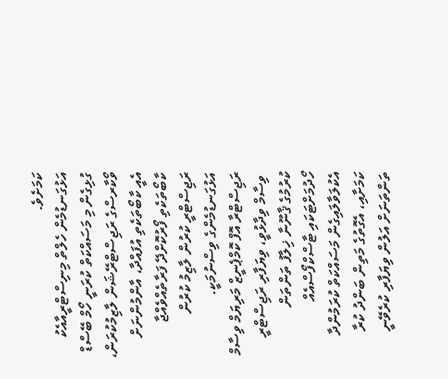ކަމަށެވެ.
އަޅުގަނޑުމެން ހެލްތް މިނިސްޓްރީއާއެކު ގުޅިގެން މި މަސައްކަތް ކުރަނީ ހޯމް ބޭސްޑް ވޯކާރސްގެ ރަޖިސްޓްރޭޝަން ލާޒިމުކުރަން، އެއީ ކާބޯތަކެތި އުފައްދާ، އާންމުންނަށް ކާބޯތަކެތި ފޯރުކޮށްދޭ ފަރާތެއްވެއްޖާ ރަޖިސްޓްރީ ކުރުން ލާޒިމު ކުރުން އަޅުގަނޑުމެންގެ ވިސްނުމަކީ.
ރަޖިސްޓްރާ އޮފް ކޮމްޕެނީޒް މަރިޔަމް ވިސާމް
 ވިސާމް ވިދާޅުވީ، ވިޔަފާރި ރަޖިސްޓްރީ ކުރުމުގެ ޤާނޫނާ ޚިލާފު ތަންތަން ހޯދުމަށްޓަކައި ޓާސްކްފޯސްއެއް އެކުލަވާލައިގެން މަސައްކަތް ކުރަމުންދާ ކަމަށާއި، އެގޮތުގެ މަތިން ބަންދު ކުރާ ތަންތަނަށް އަލުން ވިޔަފާރި ކުރެވޭނީ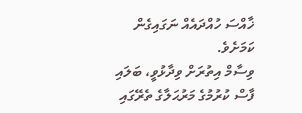ޚާއްސަ ހުއްދައެއް ނަގައިގެން ކަމަށެވެ.
ވިސާމް އިތުރަށް ވިދާޅުވީ، ބަލައި ފާސް ކުރުމުގެ މަރުޙަލާގެ ތެރޭގައި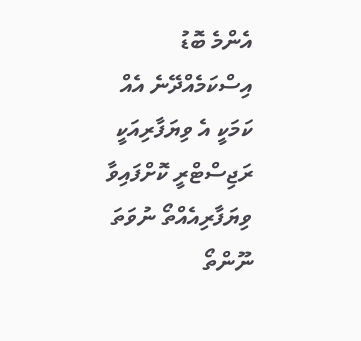އެންމެ ބޮޑު އިސްކަމެއްދޭނެ އެއް ކަމަކީ އެ ވިޔަފާރިއަކީ ރަޖިސްޓްރީ ކޮށްފައިވާ ވިޔަފާރިއެއްތޯ ނުވަތަ ނޫންތޯ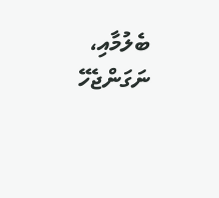ބެލުމާއި، ނަގަންޖެހޭ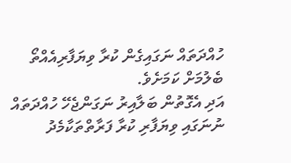ހުއްދަތައް ނަގައިގެން ކުރާ ވިޔަފާރިއެއްތޯ ބެލުމަށް ކަމަށެވެ.
އަދި އެގޮތުން ބަލާއިރު ނަގަންޖެހޭ ހުއްދަތައް ނުނަގައި ވިޔަފާރި ކުރާ ފަރާތްތަކާމެދު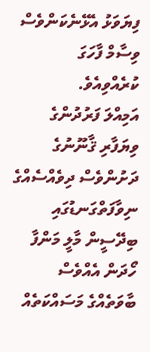ފިޔަވަޅު އެޅޭނެކަންވެސް ވިސާމް ފާހަގަ ކުރެއްވިއެވެ.
އަމިއްލަ ފަރުދުންގެ ވިޔަފާރި ޤާނޫނުގެ ދަށުންވެސް ދިވެއްސެއްގެ ނިވާފަތްގަނޑުގައި ބިދޭސީން މާލީ މަންފާ ހޯދަން އެއްވެސް ބާވަތެއްގެ މަސައްކަތެއް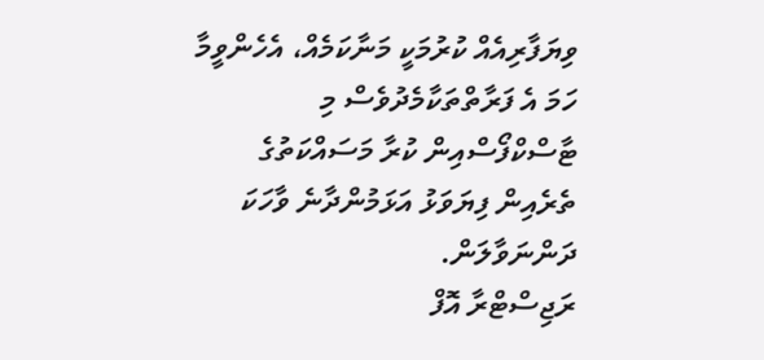ވިޔަފާރިއެއް ކުރުމަކީ މަނާކަމެއް، އެހެންވީމާ ހަމަ އެ ފަރާތްތަކާމެދުވެސް މި ޓާސްކްފޯސްއިން ކުރާ މަސައްކަތުގެ ތެރެއިން ފިޔަވަޅު އަޅަމުންދާނެ ވާހަކަ ދަންނަވާލަން.
ރަޖިސްޓްރާ އޮފް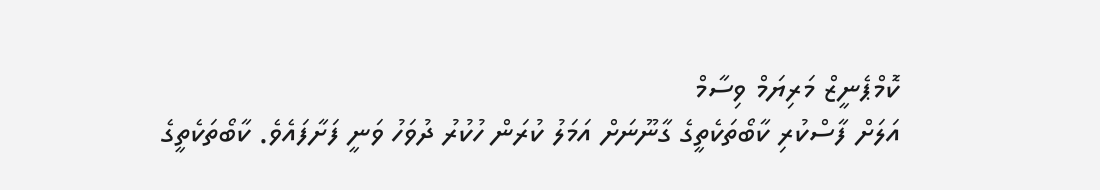ކޮމްޕެނީޒް މަރިޔަމް ވިސާމް
އަލަށް ފާސްކުރި ކާބޯތަކެތީގެ ގާނޫނަށް އަމަލު ކުރަން ހުކުރު ދުވަހު ވަނީ ފަށާފައެވެ. ކާބޯތަކެތީގެ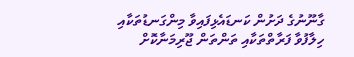ގާނޫނުގެ ދަށުން ކަނޑައެޅިފައިވާ މިންގަނޑުތަކާއި ހިލާފުވާ ފަރާތްތަކާއި ތަންތަން ޖޫރިމަނާކޮށް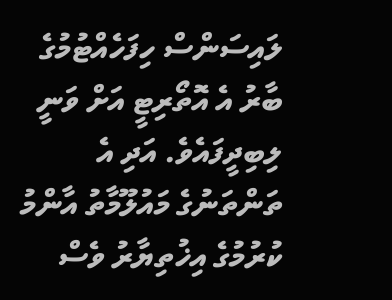ލައިސަންސް ހިފަހެއްޓުމުގެ ބާރު އެ އޮތޯރިޓީ އަށް ވަނީ ލިބިދީފައެވެ. އަދި އެ ތަންތަނުގެ މައުލޫމާތު އާންމު ކުރުމުގެ އިޚުތިޔާރު ވެސް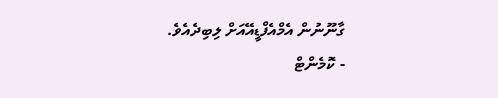ގާނޫނުން އެމްއެފްޑީއޭއަށް ލިބިދެއެވެ.
- ކޮމެންޓް